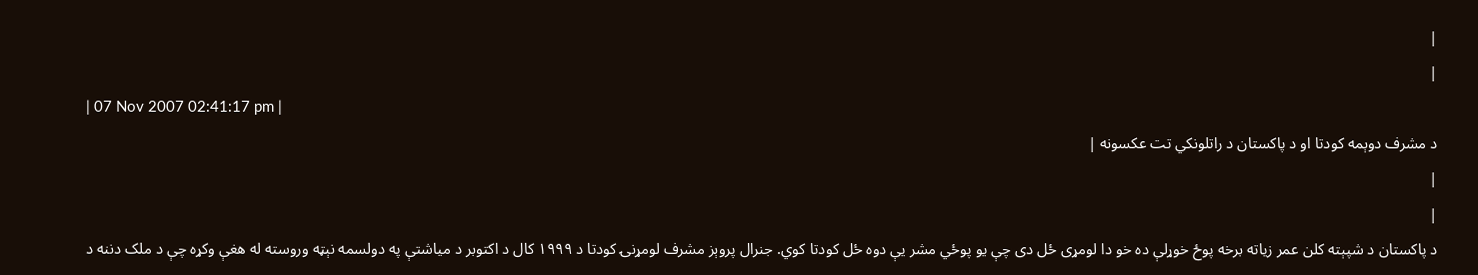|
|
| 07 Nov 2007 02:41:17 pm |
د مشرف دوېمه کودتا او د پاکستان د راتلونکي تت عکسونه |
|
|
د پاکستان د شپېته کلن عمر زياته برخه پوځ خوړلې ده خو دا لومړى ځل دى چې يو پوځي مشر يې دوه ځل کودتا کوي. جنرال پروېز مشرف لومړنۍ کودتا د ١٩٩٩ کال د اکتوبر د مياشتې په دولسمه نېټه وروسته له هغې وکړه چې د ملک دننه د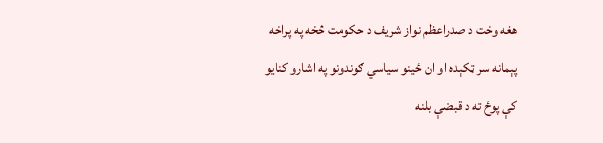هغه وخت د صدراعظم نواز شريف د حکومت څخه په پراخه پېمانه سر ټکېده او ان ځينو سياسي ګوندونو په اشارو کنايو کې پوځ ته د قبضې بلنه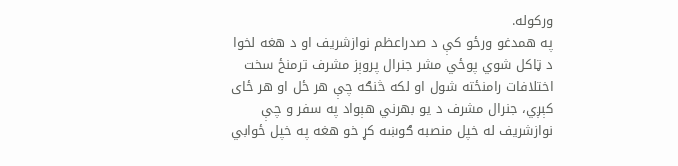ورکوله.
په همدغو ورځو کې د صدراعظم نوازشريف او د هغه لخوا د ټاکل شوي پوځي مشر جنرال پروېز مشرف ترمنځ سخت اختلافات رامنځته شول او لکه څنګه چې هر ځل او هر ځاى کېږي، جنرال مشرف د يو بهرني هېواد په سفر و چې نوازشريف له خپل منصبه ګوښه کړ خو هغه په خپل ځوابي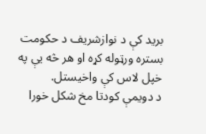بريد کې د نوازشريف د حکومت بستره ورټوله کړه او هر څه يې په خپل لاس کې واخيستل.
د دويمې کودتا مخ شکل خورا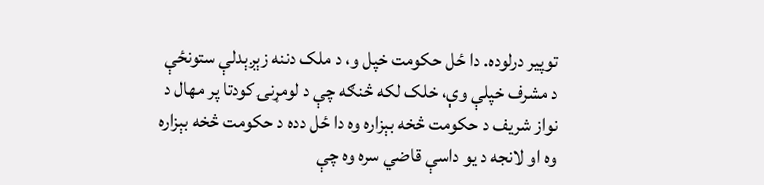توپير درلوده. دا ځل حکومت خپل و، د ملک دننه زېږېدلې ستونځې د مشرف خپلې وې، خلک لکه څنګه چې د لومړنۍ کودتا پر مهال د نواز شريف د حکومت څخه بېزاره وه دا ځل دده د حکومت څخه بېزاره وه او لانجه د يو داسې قاضي سره وه چې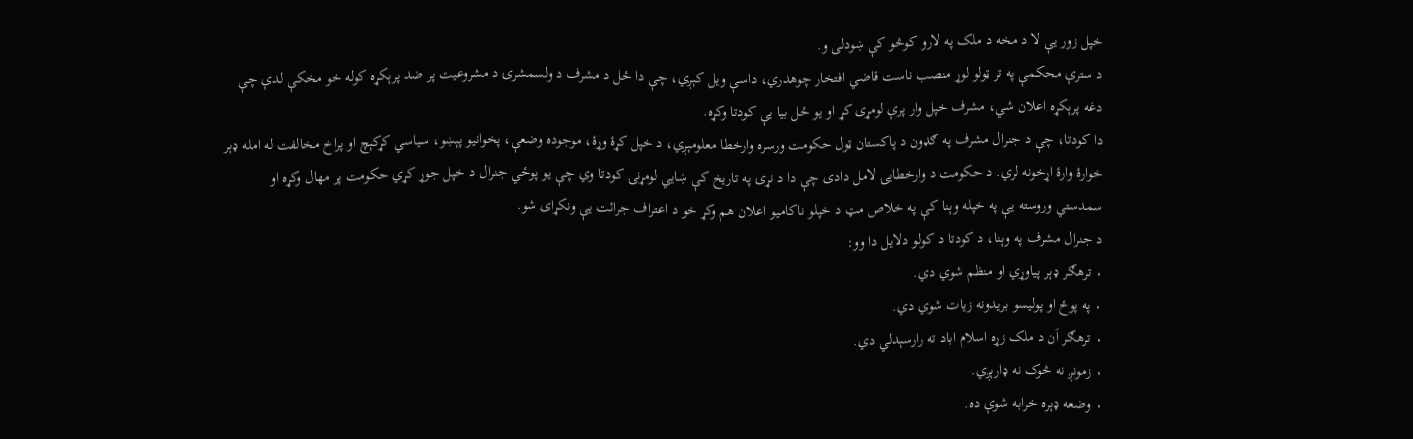خپل زور يې لا د مخه د ملک په لارو کوڅو کې ښودلى و.
د سترې محکمې په تر ټولو لوړ منصب ناست قاضي افتخار چوهدري، داسې ويل کېږي، چې دا ځل د مشرف د ولسمشرۍ د مشروعيت پر ضد پرېکړه کوله خو مخکې لدې چې دغه پرېکړه اعلان شي، مشرف خپل وار پرې لومړى کړ او يو ځل بيا يې کودتا وکړه.
دا کودتا، چې د جنرال مشرف په ګډون د پاکستان ټول حکومت ورسره وارخطا معلومېږي، د خپل کړۀ وړۀ، موجوده وضعې، پخوانيو پېښو، سياسي کړکېچ او پراخ مخالفت له امله ډېر خوارۀ وارۀ اړخونه لري. د حکومت د وارخطايۍ لامل دادى چې دا د نړۍ په تاريخ کې ښايي لومړنۍ کودتا وي چې يو پوځي جنرال د خپل جوړ کړي حکومت پر مهال وکړه او سمدستي وروسته يې په خپله وېنا کې په خلاص مټ د خپلو ناکاميو اعلان هم وکړ خو د اعتراف جرائت يې ونکړاى شو.
د جنرال مشرف په وېنا، د کودتا د کولو دلايل دا وو:
٠ ترهګر ډېر پياوړي او منظم شوي دي.
٠ په پوځ او پوليسو بريدونه زيات شوي دي.
٠ ترهګر اَن د ملک زړه اسلام اباد ته رارسېدلي دي.
٠ زمونږ نه څوک نه ډارېږي.
٠ وضعه ډېره خرابه شوې ده.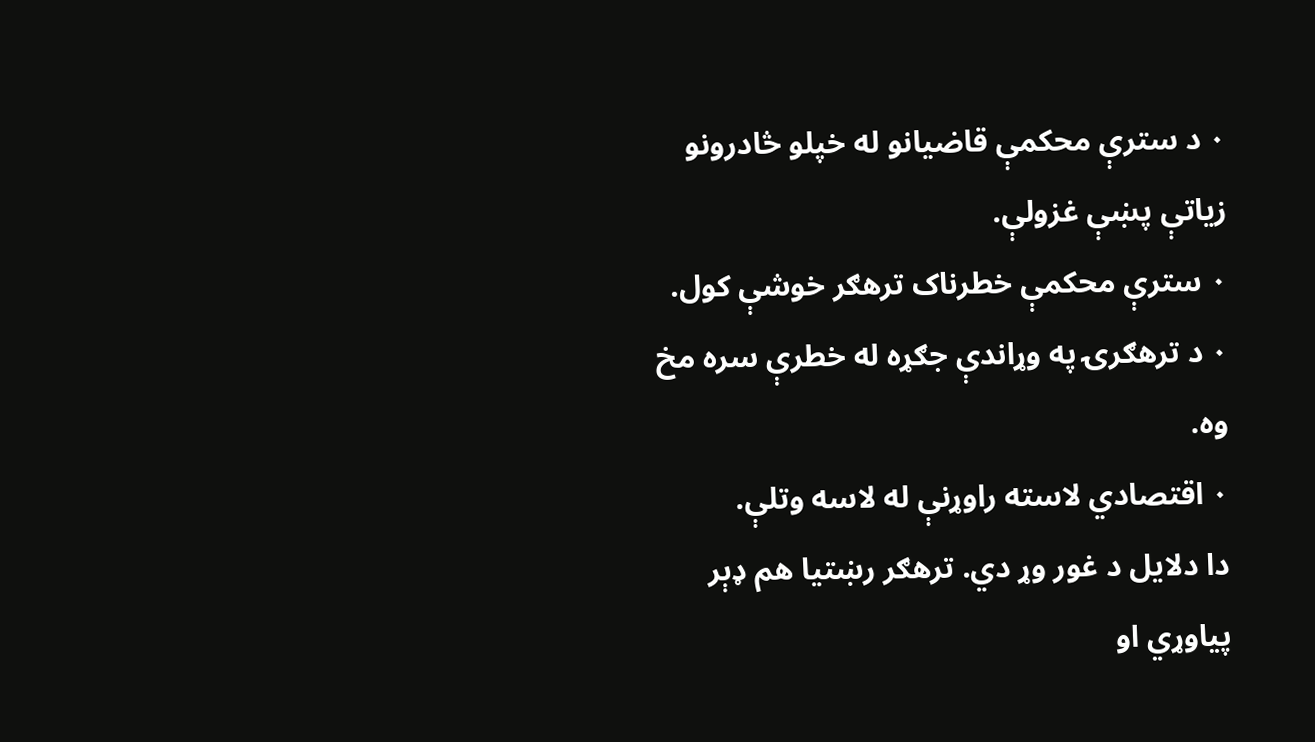٠ د سترې محکمې قاضيانو له خپلو څادرونو زياتې پښې غزولې.
٠ سترې محکمې خطرناک ترهګر خوشې کول.
٠ د ترهګرۍ په وړاندې جګړه له خطرې سره مخ وه.
٠ اقتصادي لاسته راوړنې له لاسه وتلې.
دا دلايل د غور وړ دي. ترهګر رښتيا هم ډېر پياوړي او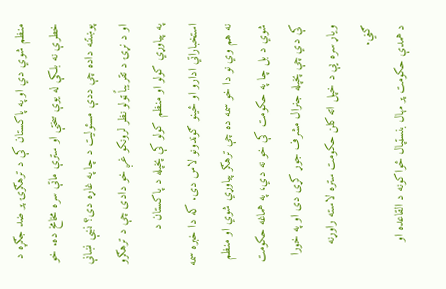منظم شوي دي او په پاکستان کې د ترهګرۍ پر ضد جګړه د خطرې نه بلکې له يوې سختې او سترې ماتې سره مخامخ ده. خو پوښتنه داده چې ددې مسئوليت د چا په غاړه دى؟ نښې نښانې او د نړۍ د تقريباً ټولو نظر لرونکو غږ خو دادى چې د ترهګرو په پياوړي کولو او منظم کولو کې پخپله د پاکستان د استخباراتي ادارو او ځينو ګوندونو لاس دى. که دا خبره سمه نه هم وي نو دا خو سمه ده چې ترهګر پياوړي شوي او منظم شوي د بل چا په حکومت کې خو نه دي، په هماغه حکومت کې دي چې پخپله جنرال مشرف جوړ کړى دى او په خورا وياړ سره يې د خپل اته کلن حکومت ستره لاسته راوړنه ګڼي.
د همدې حکومت پر مهال بنسټپال ځواکونه د القاعده او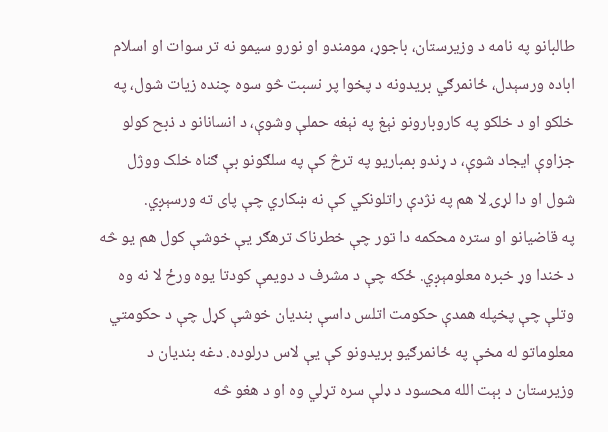طالبانو په نامه د وزيرستان، باجوړ، مومندو او نورو سيمو نه تر سوات او اسلام اباده ورسېدل، ځانمرګي بريدونه د پخوا پر نسبت څو سوه چنده زيات شول، په خلکو او د خلکو په کاروبارونو نېغ په نېغه حملې وشوې، د انسانانو د ذبح کولو جزاوې ايجاد شوې، د ړندو بمباريو په ترڅ کې په سلګونو بې ګناه خلک ووژل شول او دا لړۍ لا هم په نژدې راتلونکي کې نه ښکاري چې پاى ته ورسېږي.
په قاضيانو او ستره محکمه دا تور چې خطرناک ترهګر يې خوشې کول هم يو څه د خندا وړ خبره معلومېږي. ځکه چې د مشرف د دويمې کودتا يوه ورځ لا نه وه وتلې چې پخپله همدې حکومت اتلس داسې بنديان خوشې کړل چې د حکومتي معلوماتو له مخې په ځانمرګيو بريدونو کې يې لاس درلوده. دغه بنديان د وزيرستان د بېت الله محسود د ډلې سره تړلي وه او د هغو څه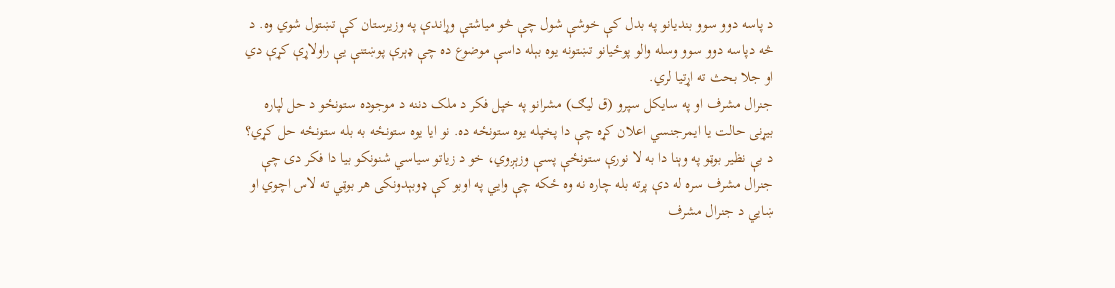د پاسه دوو سوو بنديانو په بدل کې خوشې شول چې څو مياشتې وړاندې په وزيرستان کې تښتول شوي وه. د څه دپاسه دوو سوو وسله والو پوځيانو تښتونه يوه بېله داسې موضوع ده چې ډېرې پوښتنې يې راولاړې کړې دي او جلا بحث ته اړتيا لري.
جنرال مشرف او په سايکل سپرو (ق ليګ) مشرانو په خپل فکر د ملک دننه د موجوده ستونځو د حل لپاره بيړنى حالت يا ايمرجنسي اعلان کړه چې دا پخپله يوه ستونځه ده. نو ايا يوه ستونځه به بله ستونځه حل کړي؟ د بې نظير بوټو په وېنا دا به لا نورې ستونځې پسې وزېږوي، خو د زياتو سياسي شنونکو بيا دا فکر دى چې جنرال مشرف سره له دې پرته بله چاره نه وه ځکه چې وايي په اوبو کې ډوبېدونکى هر بوټي ته لاس اچوي او ښايي د جنرال مشرف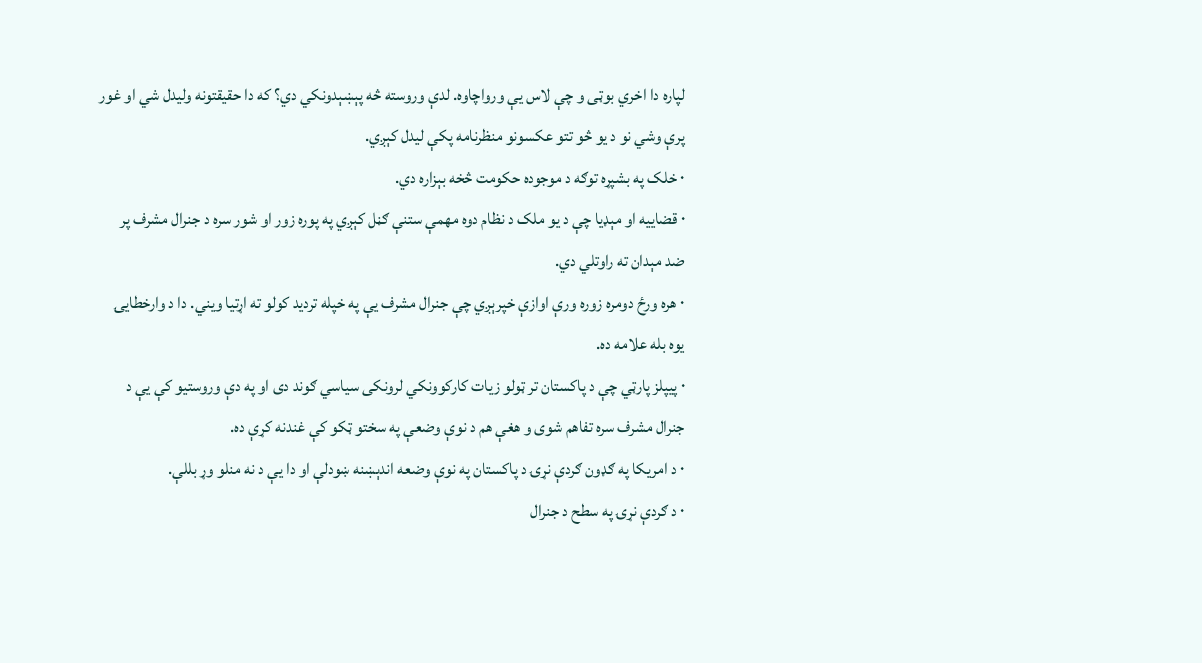لپاره دا اخري بوټى و چې لاس يې ورواچاوه. لدې وروسته څه پېښېدونکي دي؟ که دا حقيقتونه وليدل شي او غور پرې وشي نو د يو څو تتو عکسونو منظرنامه پکې ليدل کېږي.
٠ خلک په بشپړه توګه د موجوده حکومت څخه بېزاره دي.
٠ قضاييه او مېډيا چې د يو ملک د نظام دوه مهمې ستنې ګڼل کېږي په پوره زور او شور سره د جنرال مشرف پر ضد مېدان ته راوتلي دي.
٠ هره ورځ دومره زوره ورې اوازې خپرېږي چې جنرال مشرف يې په خپله ترديد کولو ته اړتيا ويني. دا د وارخطايۍ يوه بله علامه ده.
٠ پيپلز پارټي چې د پاکستان تر ټولو زيات کارکوونکي لرونکى سياسي ګوند دى او په دې وروستيو کې يې د جنرال مشرف سره تفاهم شوى و هغې هم د نوې وضعې په سختو ټکو کې غندنه کړې ده.
٠ د امريکا په ګډون ګردې نړۍ د پاکستان په نوې وضعه اندېښنه ښودلې او دا يې د نه منلو وړ بللې.
٠ د ګردې نړۍ په سطح د جنرال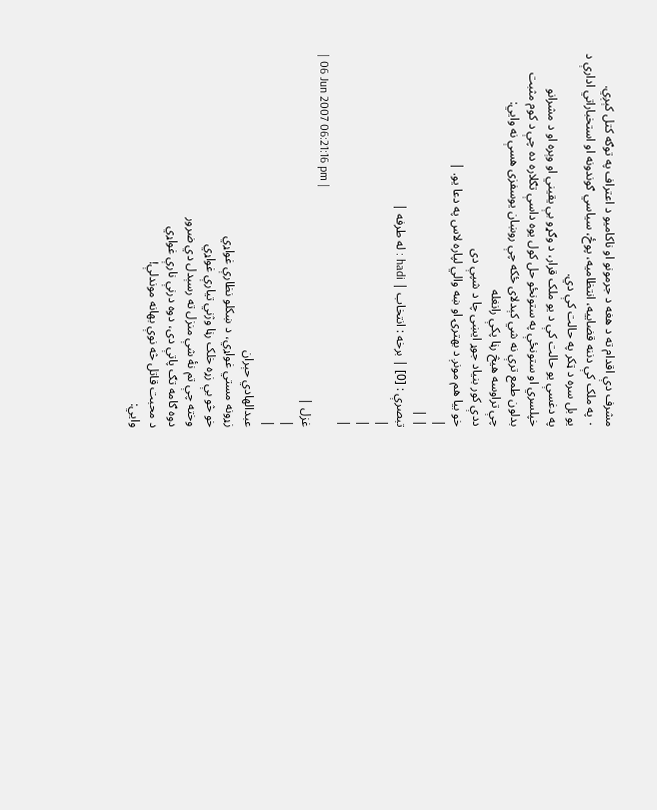مشرف دې اقدام ته د هغه د جرمونو او ناکاميو د اعتراف په توګه کتل کېږي.
٠ په ملک کې دننه قضاييه، انتظاميه، پوځ، سياسي ګوندونه او استخباراتي ادارې د يو بل سره د ټکر په حالت کې دي.
په دغسې يو حالت کې د يو ملک قرار، د وګړو بې يقيني او وېره او د مشرانو خپلسري او ستونځې په ستونځو حل کول يوه داسې تګلاره ده چې د کوم مثبت بدلون طمع ترې نه شي کېدلاى ځکه چې روښان يوسفزى هسې نه وايي:
چې تراوسه هيڅ رڼا پکې رانغله
ددې کور بنياد جوړ ايښى چا د شپې دى
خو بيا هم مونږ د بهترۍ او ښه والي لپاره لاس په دعا يو. |
|
| |
تبصرې : [0] | برخه : انتخاب | hadi : له طرفه |
|
|
|
| 06 Jun 2007 06:21:16 pm |
غزل |
|
|
عبدالهادي حېران
زړونه مستي غواړي، د ښکلو نظارې غواړي
خو څو بې زړه خلک رڼا وژني تيارې غواړي
وخته چې تم نۀ شې منزل ته رسېدل دي ضرور
دوه ګامه تګ پاتې دى، دوه درنې نارې غواړي
د محبت قاتل څه نوې بهانه موندلې!
وايي: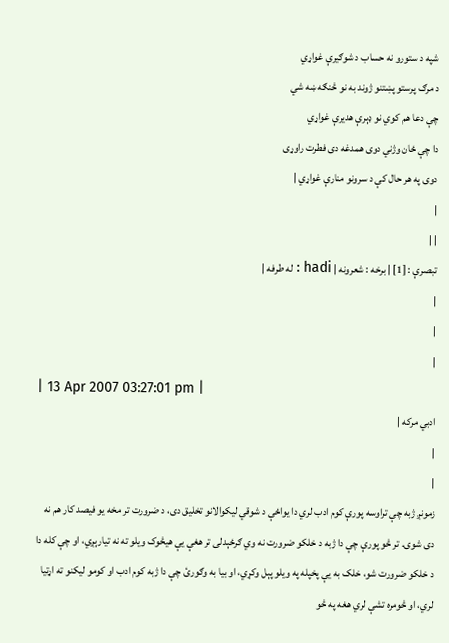شپه د ستورو نه حساب د شوګيرې غواړي
د مرګ پرستو پښتنو ژوند به نو څنګه ښه شي
چې دعا هم کوي نو ډېرې هديرې غواړي
دا چې ځان وژني دوى همدغه دى فطرت راوړى
دوى په هر حال کې د سرونو منارې غواړي |
|
| |
تبصرې : [1] | برخه : شعرونه | hadi : له طرفه |
|
|
|
| 13 Apr 2007 03:27:01 pm |
ادبي مرکه |
|
|
زمونږ ژبه چې تراوسه پورې کوم ادب لري دا يواځې د شوقي ليکوالانو تخليق دى، د ضرورت تر مخه يو فيصد کار هم نه دى شوى. تر څو پورې چې دا ژبه د خلکو ضرورت نه وي ګرځېدلى تر هغې يې هيڅوک ويلو ته نه تيارېږي، او چې کله دا د خلکو ضرورت شو، خلک به يې پخپله په ويلو پېل وکړي، او بيا به وګورئ چې دا ژبه کوم ادب او کومو ليکنو ته اړتيا لري، او څومره تشې لري هغه په څو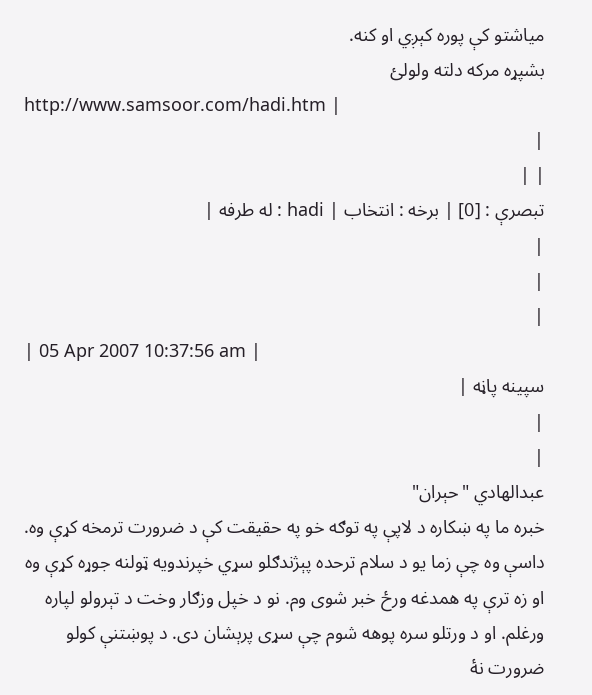مياشتو کې پوره کېږي او کنه.
بشپړه مرکه دلته ولولئ
http://www.samsoor.com/hadi.htm |
|
| |
تبصرې : [0] | برخه : انتخاب | hadi : له طرفه |
|
|
|
| 05 Apr 2007 10:37:56 am |
سپينه پاڼه |
|
|
عبدالهادي "حېران"
خبره ما په ښکاره د لاپې په توګه خو په حقيقت کې د ضرورت ترمخه کړې وه. داسې وه چې زما يو د سلام ترحده پېژندګلو سړي خپرندويه ټولنه جوړه کړې وه او زه ترې په همدغه ورځ خبر شوى وم. نو د خپل وزګار وخت د تېرولو لپاره ورغلم. او د ورتلو سره پوهه شوم چې سړى پرېشان دى. د پوښتنې کولو ضرورت نۀ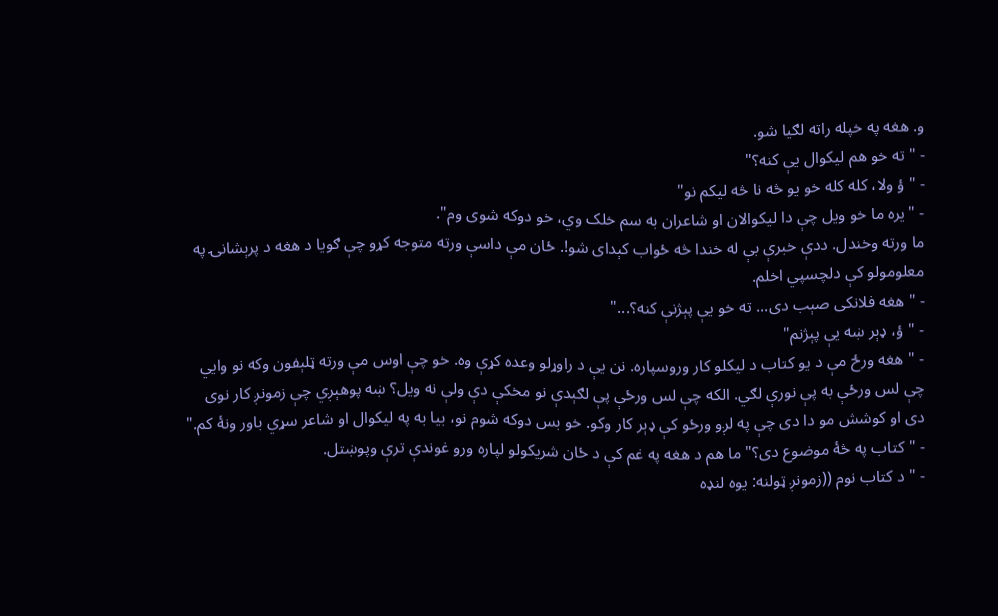و. هغه په خپله راته لګيا شو.
- " ته خو هم ليکوال يې کنه؟"
- " ؤ ولا، کله کله خو يو څه نا څه ليکم نو"
- "يره ما خو ويل چې دا ليکوالان او شاعران به سم خلک وي، خو دوکه شوى وم".
ما ورته وخندل. ددې خبرې بې له خندا څه ځواب کېداى شو!. ځان مې داسې ورته متوجه کړو چې ګويا د هغه د پرېشانۍ په معلومولو کې دلچسپي اخلم.
- " هغه فلانکى صېب دى... ته خو يې پېژنې کنه؟..."
- " ؤ، ډېر ښه يې پېژنم"
- " هغه ورځ مې د يو کتاب د ليکلو کار وروسپاره. نن يې د راوړلو وعده کړې وه. خو چې اوس مې ورته ټلېفون وکه نو وايي چې لس ورځې به پې نورې لګي. الکه چې لس ورځې پې لګېدې نو مخکې دې ولې نه ويل؟ ښه پوهېږي چې زمونږ کار نوى دى او کوشش مو دا دى چې په لږو ورځو کې ډېر کار وکو. خو بس دوکه شوم نو، بيا به په ليکوال او شاعر سړي باور ونۀ کم."
- " کتاب په څۀ موضوع دى؟" ما هم د هغه په غم کې د ځان شريکولو لپاره ورو غوندې ترې وپوښتل.
- " د کتاب نوم ((زمونږ ټولنه: يوه لنډه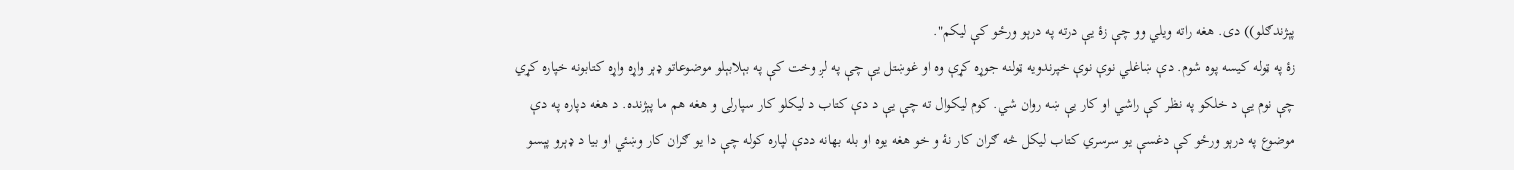پېژندګلو)) دى. هغه راته ويلي وو چې زۀ يې درته په درېو ورځو کې ليکم".
زۀ په ټوله کيسه پوه شوم. دې ښاغلي نوې نوې خپرندويه ټولنه جوړه کړې وه او غوښتل يې چې په لږ وخت کې په بېلابېلو موضوعاتو ډېر واړه واړه کتابونه خپاره کړي چې نوم يې د خلکو په نظر کې راشي او کار يې ښه روان شي. کوم ليکوال ته چې يې د دې کتاب د ليکلو کار سپارلى و هغه هم ما پېژنده. د هغه دپاره په دې موضوع په درېو ورځو کې دغسې يو سرسري کتاب ليکل څه ګران کار نۀ و خو هغه يوه او بله بهانه ددې لپاره کوله چې دا يو ګران کار وښئي او بيا د ډېرو پېسو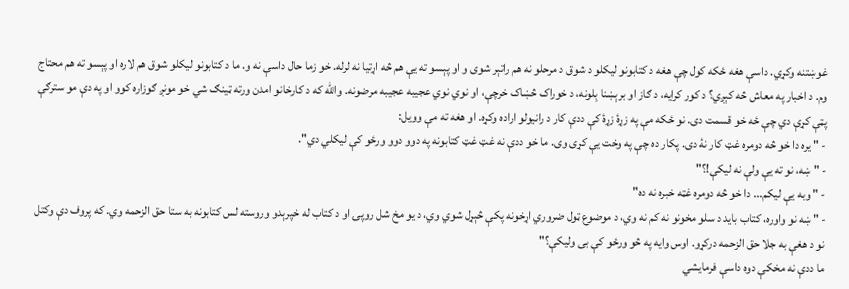غوښتنه وکړي. داسې هغه ځکه کول چې هغه د کتابونو ليکلو د شوق د مرحلو نه هم راتېر شوى و او پېسو ته يې هم څه اړتيا نه لرله. خو زما حال داسې نه و. ما د کتابونو ليکلو شوق هم لاره او پېسو ته هم محتاج وم. د اخبار په معاش څه کېږي؟ د کور کرايه، د ګاز او برېښنا بِلونه، د خوراک څښاک خرچې، او نوي نوي عجيبه عجيبه مرضونه. والله که د کارخانو امدن ورته ټينګ شي خو مونږ ګوزاره کوو او په دې مو سترګې پټې کړې دي چې ځه خو قسمت دى. نو ځکه مې په زړۀ زړۀ کې ددې کار د رانيولو اراده وکړه. او هغه ته مې وويل:
- " يره دا خو څه دومره غټ کار نۀ دى. پکار ده چې په وخت يې کړى وى. ما خو ددې نه غټ غټ کتابونه په دوو دوو ورځو کې ليکلي دي".
- " ښه، نو ته يې ولې نه ليکې!؟"
- " وبه يې ليکم... دا خو څه دومره غټه خبره نه ده"
- " ښه نو واوره، کتاب بايد د سلو مخونو نه کم نه وي، د موضوع ټول ضروري اړخونه پکې څېړل شوي وي، د يو مخ شل روپۍ او د کتاب له خپرېدو وروسته لس کتابونه به ستا حق الزحمه وي. که پروف دې وکتل نو د هغې به جلا حق الزحمه درکړو. اوس وايه په څو ورځو کې بى وليکې؟"
ما ددې نه مخکې دوه داسې فرمايشي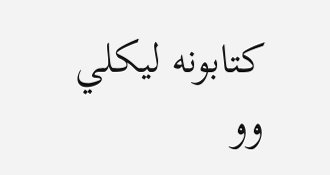کتابونه ليکلي وو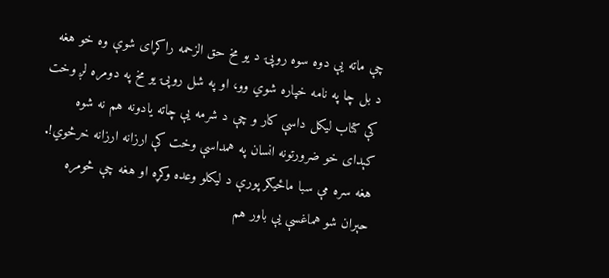چې ماته يې دوه سوه روپۍ د يو مخ حق الزحمه راکړاى شوې وه خو هغه د بل چا په نامه خپاره شوي وو، او په شل روپۍ يو مخ په دومره لږ وخت کې کتاب ليکل داسې کار و چې د شرمه يې چاته يادونه هم نه شوه کېداى خو ضرورتونه انسان په همداسې وخت کې ارزانه ارزانه خرڅوي!. هغه سره مې سبا ماځيګر پورې د ليکلو وعده وکړه او هغه چې څومره حېران شو هماغسې يې باور هم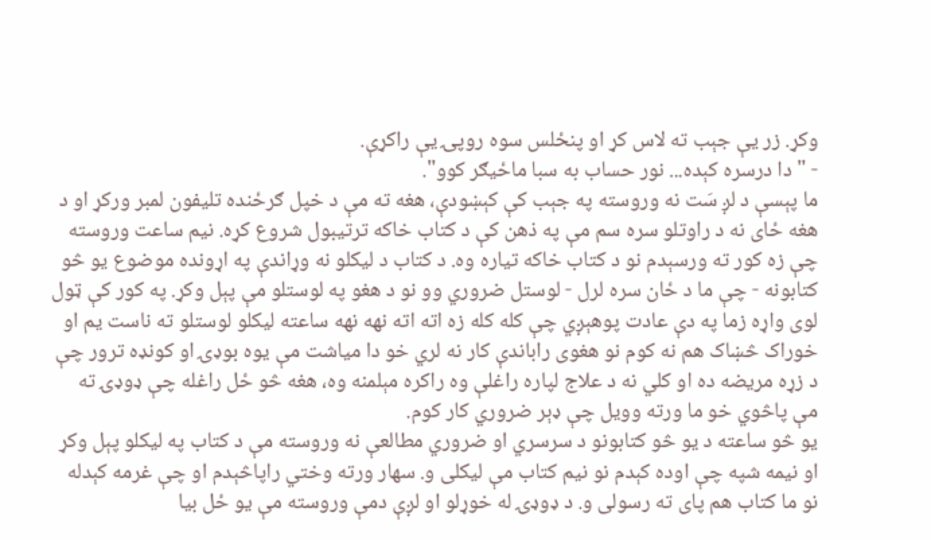وکړ. زر يې جېب ته لاس کړ او پنځلس سوه روپۍ يې راکړې.
- " دا درسره کېده... نور حساب به سبا ماځيګر کوو".
ما پېسې د لږ سَت نه وروسته په جېب کې کېښودې، هغه ته مې د خپل ګرځنده تليفون لمبر ورکړ او د هغه ځاى نه د راوتلو سره سم مې په ذهن کې د کتاب خاکه ترتيبول شروع کړه. نيم ساعت وروسته چې زه کور ته ورسېدم نو د کتاب خاکه تياره وه. د کتاب د ليکلو نه وړاندې په اړونده موضوع يو څو کتابونه - چې ما د ځان سره لرل - لوستل ضروري وو نو د هغو په لوستلو مې پېل وکړ. په کور کې ټول لوى واړه زما په دې عادت پوهېږي چې کله کله زه اته اته نهه نهه ساعته ليکلو لوستلو ته ناست يم او خوراک څښاک هم نه کوم نو هغوى راباندې کار نه لري خو دا مياشت مې يوه بوډۍ او کونډه ترور چې د زړه مريضه ده او کلي نه د علاج لپاره راغلې وه راکره مېلمنه وه، هغه څو ځل راغله چې ډوډۍ ته مې پاڅوي خو ما ورته وويل چې ډېر ضروري کار کوم.
يو څو ساعته د يو څو کتابونو د سرسري او ضروري مطالعې نه وروسته مې د کتاب په ليکلو پېل وکړ او نيمه شپه چې اوده کېدم نو نيم کتاب مې ليکلى و. سهار ورته وختي راپاڅېدم او چې غرمه کېدله نو ما کتاب هم پاى ته رسولى و. د ډوډۍ له خوړلو او لږې دمې وروسته مې يو ځل بيا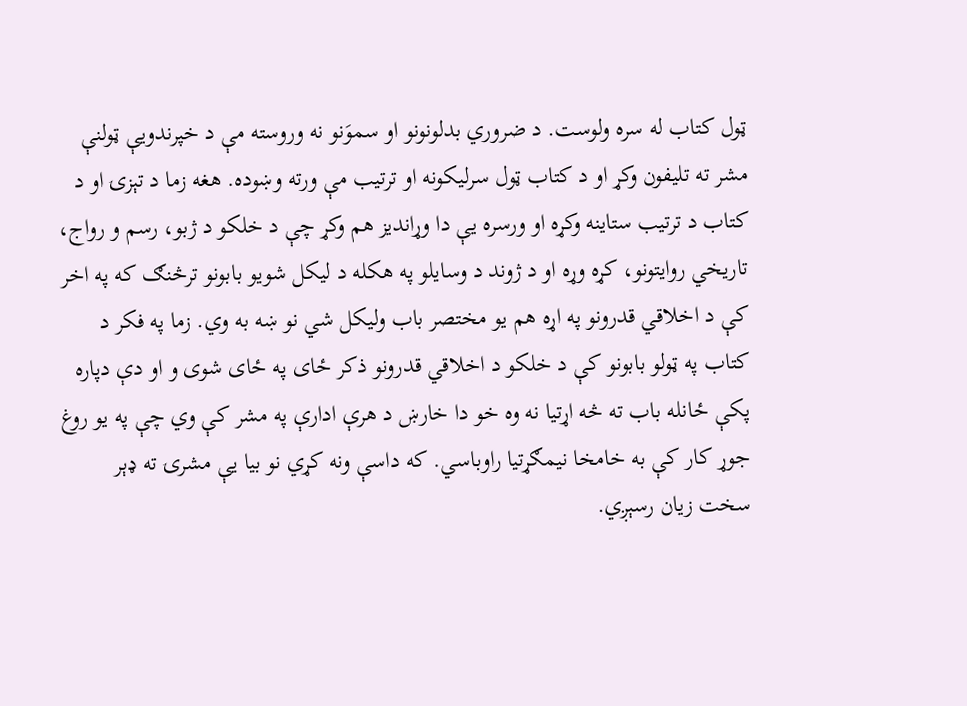ټول کتاب له سره ولوست. د ضروري بدلونونو او سموَنو نه وروسته مې د خپرندويې ټولنې مشر ته تليفون وکړ او د کتاب ټول سرليکونه او ترتيب مې ورته وښوده. هغه زما د تېزۍ او د کتاب د ترتيب ستاينه وکړه او ورسره يې دا وړانديز هم وکړ چې د خلکو د ژبو، رسم و رواج، تاريخي روايتونو، کړه وړه او د ژوند د وسايلو په هکله د ليکل شويو بابونو ترڅنګ که په اخر کې د اخلاقي قدرونو په اړه هم يو مختصر باب وليکل شي نو ښه به وي. زما په فکر د کتاب په ټولو بابونو کې د خلکو د اخلاقي قدرونو ذکر ځاى په ځاى شوى و او دې دپاره پکې ځانله باب ته څه اړتيا نه وه خو دا خارښ د هرې ادارې په مشر کې وي چې په يو روغ جوړ کار کې به خامخا نيمګړتيا راوباسي. که داسې ونه کړي نو بيا يې مشرۍ ته ډېر سخت زيان رسېږي.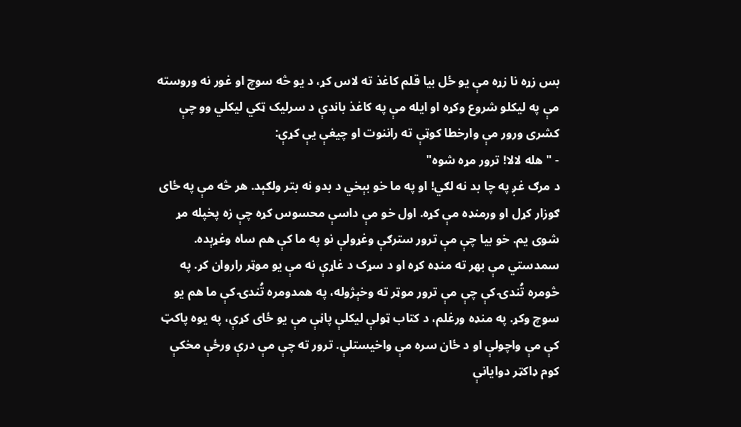بس زړه نا زړه مې يو ځل بيا قلم کاغذ ته لاس کړ، د يو څه سوچ او غور نه وروسته مې په ليکلو شروع وکړه او ايله مې په کاغذ باندې د سرليک ټکي ليکلي وو چې کشرى ورور مې وارخطا کوټې ته راننوت او چيغې يې کړې:
- " هله لالا! ترور مړه شوه"
د مرګ غږ په چا بد نه لګي! او په ما خو بېخي د بدو نه بتر ولګېد. هر څه مې په ځاى ګوزار کړل او ورمنډه مې کړه. اول خو مې داسې محسوس کړه چې زه پخپله مړ شوى يم. خو بيا چې مې ترور سترګې وغړولې نو په ما کې هم ساه وغړېده. سمدستي مې بهر ته منډه کړه او د سړک د غاړې نه مې يو موټر راروان کړ. په څومره تُندۍ کې چې مې ترور موټر ته وخېژوله، په همدومره تُندۍ کې ما هم يو سوچ وکړ. په منډه ورغلم، د کتاب ټولې ليکلې پاڼې مې يو ځاى کړې، په يوه پاکټ کې مې واچولې او د ځان سره مې واخيستلې. ترور ته چې مې درې ورځې مخکې کوم ډاکټر دوايانې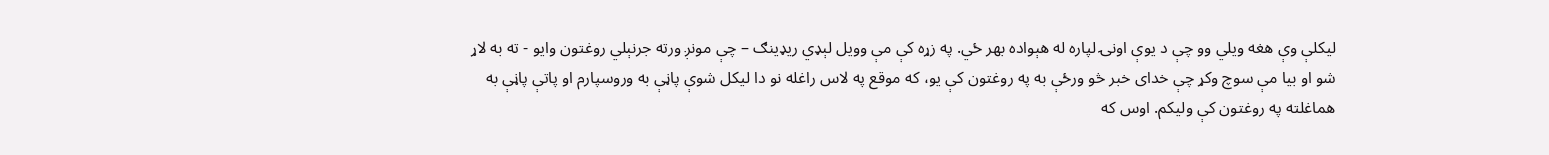ليکلې وې هغه ويلي وو چې د يوې اونۍ لپاره له هېواده بهر ځي. په زړه کې مې وويل لېډي ريډينګ – چې مونږ ورته جرنېلي روغتون وايو - ته به لاړ شو او بيا مې سوچ وکړ چې خداى خبر څو ورځې به په روغتون کې يو، که موقع په لاس راغله نو دا ليکل شوې پاڼې به وروسپارم او پاتې پاڼې به هماغلته په روغتون کې وليکم. اوس که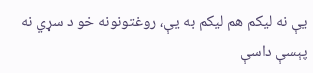يې نه ليکم هم ليکم به يې، روغتونونه خو د سړي نه پېسې داسې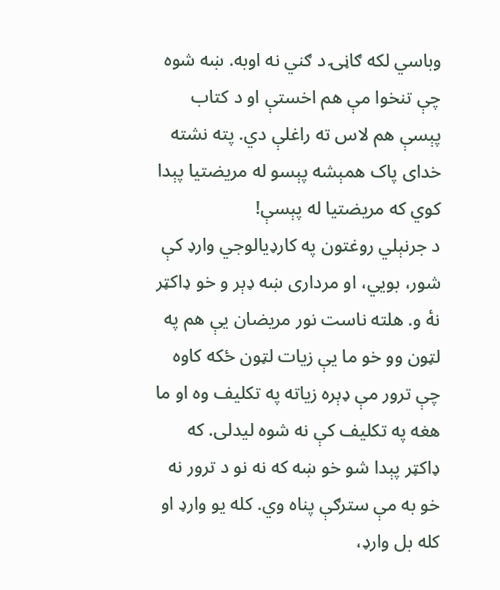وباسي لکه ګاڼۍ د ګني نه اوبه. ښه شوه چې تنخوا مې هم اخستې او د کتاب پېسې هم لاس ته راغلې دي. پته نشته خداى پاک همېشه پېسو له مريضتيا پېدا کوي که مريضتيا له پېسې!
د جرنېلي روغتون په کارډيالوجي وارډ کې شور، بويي، او مردارى ښه ډېر و خو ډاکټر نۀ و. هلته ناست نور مريضان يې هم په لټون وو خو ما يې زيات لټون ځکه کاوه چې ترور مې ډېره زياته په تکليف وه او ما هغه په تکليف کې نه شوه ليدلى. که ډاکټر پېدا شو خو ښه که نه نو د ترور نه خو به مې سترګې پناه وي. کله يو وارډ او کله بل وارډ،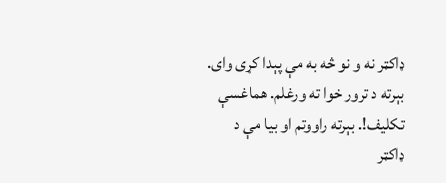ډاکټر نه و نو څه به مې پېدا کړى واى. بېرته د ترور خوا ته ورغلم. هماغسې تکليف!. بېرته راووتم او بيا مې د ډاکټر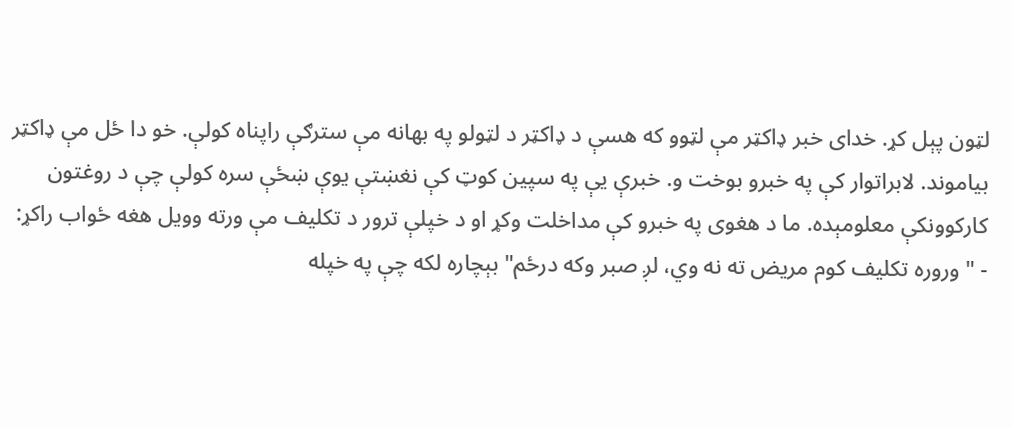لټون پېل کړ. خداى خبر ډاکټر مې لټوو که هسې د ډاکټر د لټولو په بهانه مې سترګې راپناه کولې. خو دا ځل مې ډاکټر بياموند. لابراتوار کې په خبرو بوخت و. خبرې يې په سپين کوټ کې نغښتې يوې ښځې سره کولې چې د روغتون کارکوونکې معلومېده. ما د هغوى په خبرو کې مداخلت وکړ او د خپلې ترور د تکليف مې ورته وويل هغه ځواب راکړ:
- " وروره تکليف کوم مريض ته نه وي، لږ صبر وکه درځم" بېچاره لکه چې په خپله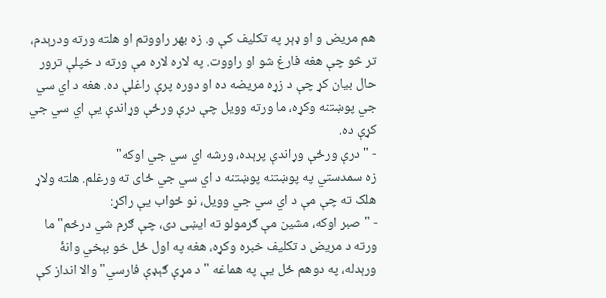هم مريض و او ډېر په تکليف کې و. زه بهر راووتم او هلته ورته ودرېدم، تر څو چې هغه فارغ شو او راووت. په لاره لاره مې ورته د خپلې ترور حال بيان کړ چې د زړه مريضه ده او دوره پرې راغلې ده. هغه د اي سي جي پوښتنه وکړه، ما ورته وويل چې درې ورځې وړاندې يې اي سي جي کړې ده.
- "درې ورځې وړاندې پرېده، ورشه اي سي جي اوکه"
زه سمدستي په پوښتنه پوښتنه د اي سي جي ځاى ته ورغلم. هلته ولاړ هلک ته چې مې د اي سي جي وويل، نو ځواب يې راکړ:
- " صبر اوکه، مشين مې ګرمولو ته ايښى دى، چې ګرم شي درځم" ما ورته د مريض د تکليف خبره وکړه، هغه په اول ځل خو بېخي وانۀ ورېدله، په دوهم ځل يې په هماغه "د مړې ګېډې فارسي" والا انداز کې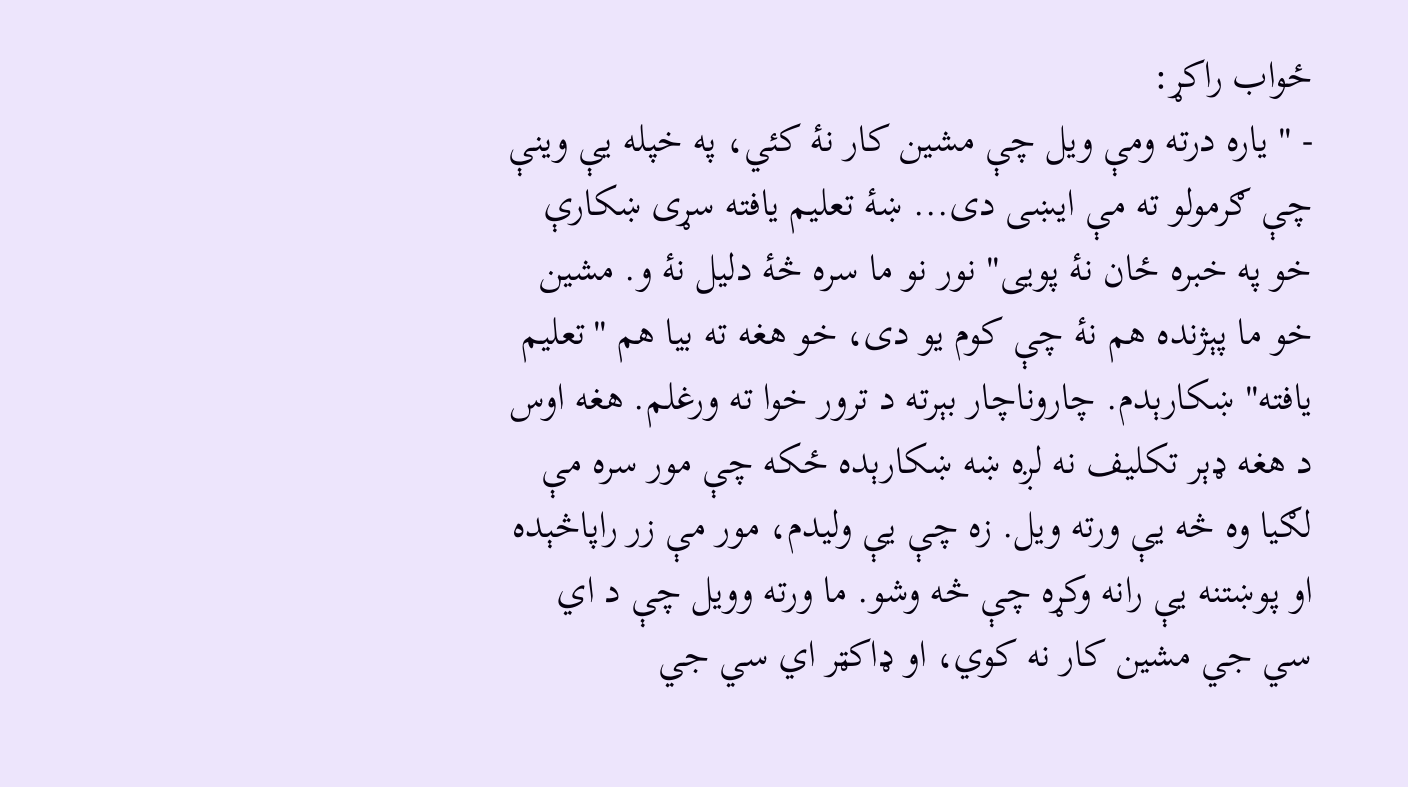ځواب راکړ:
- " ياره درته ومې ويل چې مشين کار نۀ کئي، په خپله يې وينې چې ګرمولو ته مې ايښى دى... ښۀ تعليم يافته سړى ښکارې خو په خبره ځان نۀ پويى" نور نو ما سره څۀ دليل نۀ و. مشين خو ما پېژنده هم نۀ چې کوم يو دى، خو هغه ته بيا هم "تعليم يافته" ښکارېدم. چاروناچار بېرته د ترور خوا ته ورغلم. هغه اوس د هغه ډېر تکليف نه لږه ښه ښکارېده ځکه چې مور سره مې لګيا وه څه يې ورته ويل. زه چې يې وليدم، مور مې زر راپاڅېده او پوښتنه يې رانه وکړه چې څه وشو. ما ورته وويل چې د اي سي جي مشين کار نه کوي، او ډاکټر اي سي جي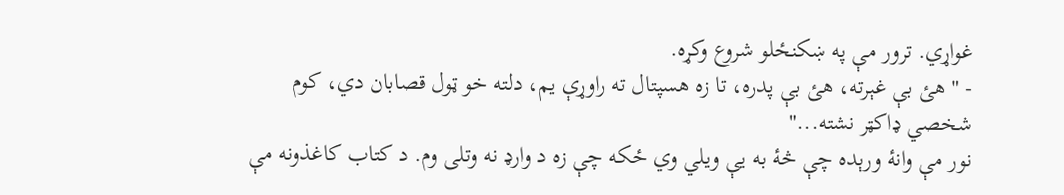غواړي. ترور مې په ښکنځلو شروع وکړه.
- " هئ بې غېرته، هئ بې پدره، تا زه هسپتال ته راوړې يم، دلته خو ټول قصابان دي، کوم شخصي ډاکټر نشته..."
نور مې وانۀ ورېده چې څۀ به يې ويلي وي ځکه چې زه د وارډ نه وتلى وم. د کتاب کاغذونه مې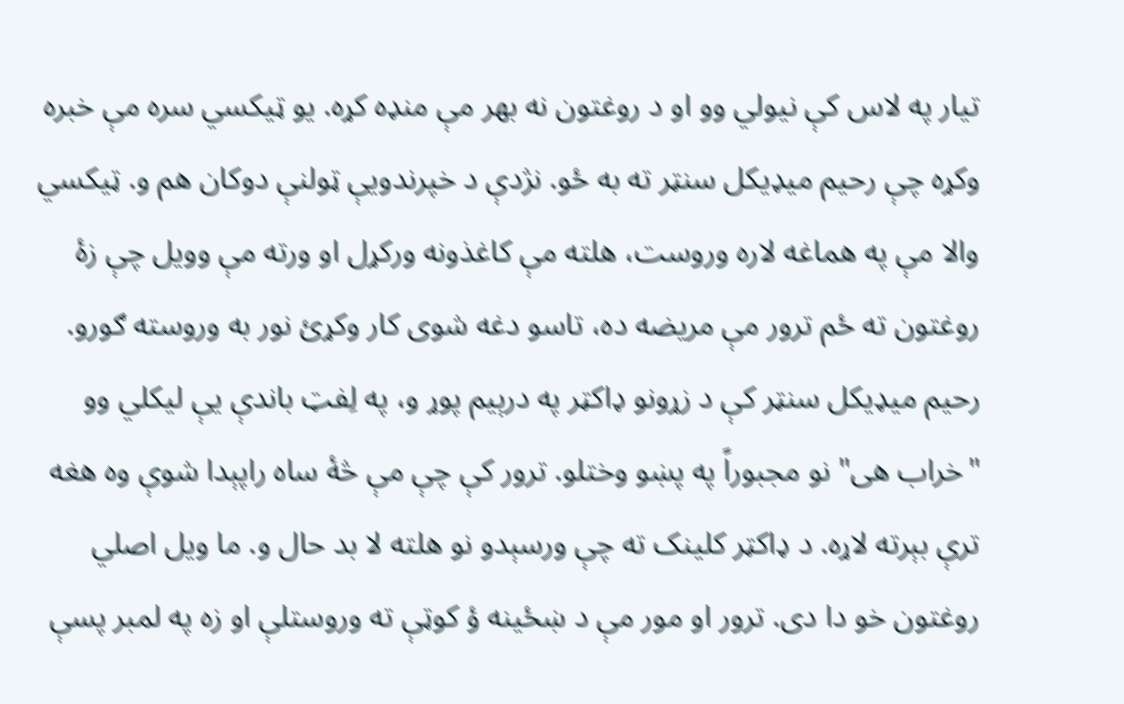تيار په لاس کې نيولي وو او د روغتون نه بهر مې منډه کړه. يو ټيکسي سره مې خبره وکړه چې رحيم ميډيکل سنټر ته به ځو. نژدې د خپرندويې ټولنې دوکان هم و. ټيکسي والا مې په هماغه لاره وروست، هلته مې کاغذونه ورکړل او ورته مې وويل چې زۀ روغتون ته ځم ترور مې مريضه ده، تاسو دغه شوى کار وکړئ نور به وروسته ګورو.
رحيم ميډيکل سنټر کې د زړونو ډاکټر په درېيم پوړ و، په لِفټ باندې يې ليکلي وو "خراب هى" نو مجبوراً په پښو وختلو. ترور کې چې مې څۀ ساه راپېدا شوې وه هغه ترې بېرته لاړه. د ډاکټر کلينک ته چې ورسېدو نو هلته لا بد حال و. ما ويل اصلي روغتون خو دا دى. ترور او مور مې د ښځينه ؤ کوټې ته وروستلې او زه په لمبر پسې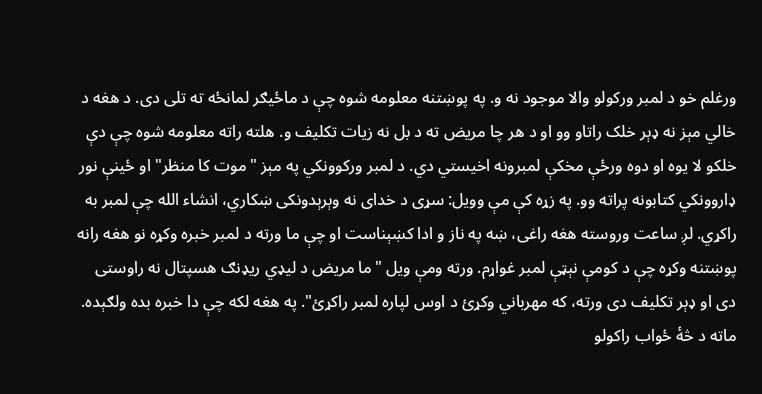ورغلم خو د لمبر ورکولو والا موجود نه و. په پوښتنه معلومه شوه چې د ماځيګر لمانځه ته تلى دى. د هغه د خالي مېز نه ډېر خلک راتاو وو او د هر چا مريض ته د بل نه زيات تکليف و. هلته راته معلومه شوه چې دې خلکو لا يوه او دوه ورځې مخکې لمبرونه اخيستي دي. د لمبر ورکوونکي په مېز "موت کا منظر" او ځينې نور ډاروونکي کتابونه پراته وو. په زړه کې مې وويل: سړى د خداى نه وېرېدونکى ښکاري، انشاء الله چې لمبر به راکړي. لږ ساعت وروسته هغه راغى، ښه په ناز و ادا کښېناست او چې ما ورته د لمبر خبره وکړه نو هغه رانه پوښتنه وکړه چې د کومې نېټې لمبر غواړم. ورته ومې ويل "ما مريض د ليډي ريډنګ هسپتال نه راوستى دى او ډېر تکليف دى ورته، که مهرباني وکړئ د اوس لپاره لمبر راکړئ". په هغه لکه چې دا خبره بده ولګېده. ماته د څۀ ځواب راکولو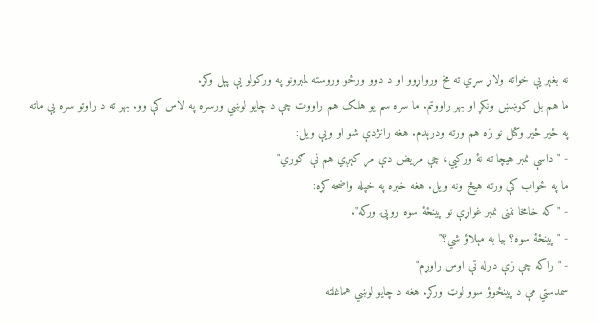نه بغېر يې خواته ولاړ سړي ته مخ ورواړوو او د دوو ورځو وروسته لمبرونو په ورکولو يې پېل وکړ.
ما هم بل کوښښ ونکړ او بهر راووتم. ما سره سم يو هلک هم راووت چې د چايو لوښي ورسره په لاس کې وو. بهر ته د راوتو سره يې ماته په ځير ځير وکتل نو زه هم ورته ودرېدم. هغه رانژدې شو او ويې ويل:
- " داسې نمبر هيچا ته نۀ ورکيي، چې مريض دې مړ کېږي هم نې ګوري"
ما په ځواب کې ورته هيڅ ونه ويل. هغه خبره په خپله واضحه کړه:
- " که خامخا نننى نمبر غواړې نو پينځۀ سوه روپۍ ورکه".
- " پينځۀ سوه؟ بيا به مېلاؤ شي؟"
- " راکه چې زې درله تې اوس راوړم"
سمدستي مې د پينځوؤ سوو لوټ ورکړ. هغه د چايو لوښي هماغلته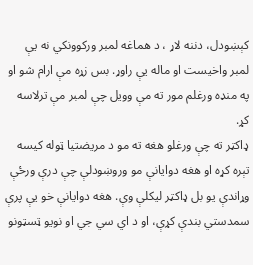کېښودل، دننه لاړ ، د هماغه لمبر ورکوونکي نه يې لمبر واخيست او ماله يې راوړ. بس زړه مې ارام شو او په منډه ورغلم مور ته مې وويل چې لمبر مې ترلاسه کړ.
ډاکټر ته چې ورغلو هغه ته مو د مريضتيا ټوله کيسه تېره کړه او هغه دوايانې مو وروښودلې چې درې ورځې وړاندې يو بل ډاکټر ليکلې وې. هغه دوايانې خو يې پرې سمدستي بندې کړې، او د اي سي جي او نويو ټسټونو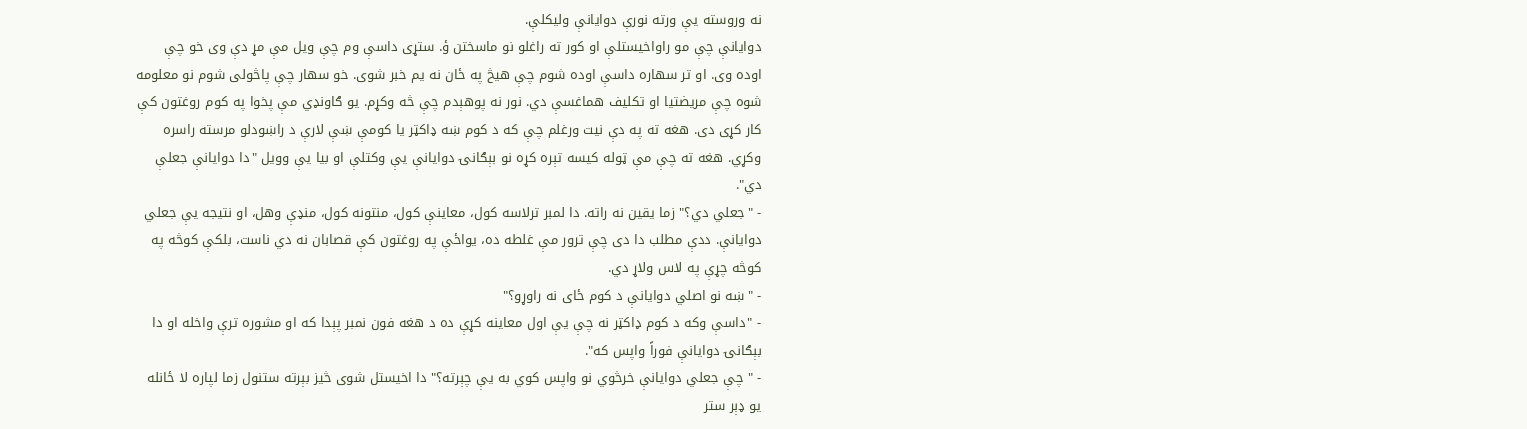نه وروسته يې ورته نورې دوايانې وليکلې.
دوايانې چې مو راواخيستلې او کور ته راغلو نو ماسختن ؤ. ستړى داسې وم چې ويل مې مړ دې وى خو چې اوده وى. او تر سهاره داسې اوده شوم چې هيڅ په ځان نه يم خبر شوى. خو سهار چې پاڅولى شوم نو معلومه شوه چې مريضتيا او تکليف هماغسې دي. نور نه پوهېدم چې څه وکړم. يو ګاونډي مې پخوا په کوم روغتون کې کار کړى دى. هغه ته په دې نيت ورغلم چې که د کوم ښه ډاکټر يا کومې ښې لارې د راښودلو مرسته راسره وکړي. هغه ته چې مې ټوله کيسه تېره کړه نو بېګانۍ دوايانې يې وکتلې او بيا يې وويل "دا دوايانې جعلې دي".
- "جعلي دي؟" زما يقين نه راته. دا لمبر ترلاسه کول، معاينې کول، منتونه کول، منډې وهل، او نتيجه يې جعلي دوايانې. ددې مطلب دا دى چې ترور مې غلطه ده، يواځې په روغتون کې قصابان نه دي ناست، بلکې کوڅه په کوڅه چړې په لاس ولاړ دي.
- "ښه نو اصلي دوايانې د کوم ځاى نه راوړو؟"
- "داسې وکه د کوم ډاکټر نه چې يې اول معاينه کړې ده د هغه فون نمبر پېدا که او مشوره ترې واخله او دا بېګانۍ دوايانې فوراً واپس که".
- " چې جعلي دوايانې خرڅوي نو واپس کوي به يې چېرته؟" دا اخيستل شوى څيز بېرته ستنول زما لپاره لا ځانله يو ډېر ستر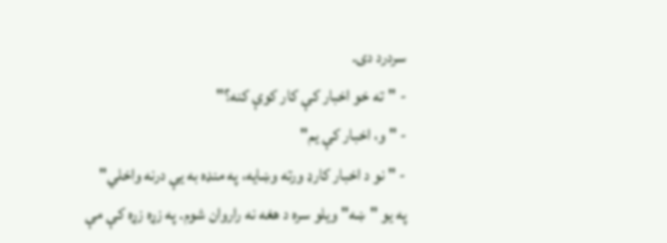سردرد دى.
- "ته خو اخبار کې کار کوې کنه؟"
- " و، اخبار کې يم"
- " نو د اخبار کارډ ورته وښايه، په منډه به يې درنه واخلي"
په يو "ښه" ويلو سره د هغه نه راروان شوم. په زړه زړه کې مې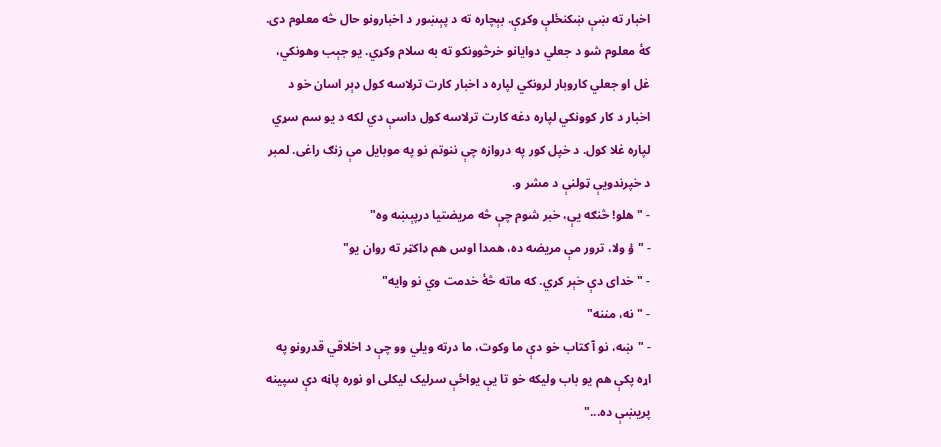اخبار ته ښې ښکنځلې وکړې. بېچاره ته د پېښور د اخبارونو حال څه معلوم دى. کۀ معلوم شو د جعلي دوايانو خرڅوونکو ته به سلام وکړي. يو جېب وهونکي، غل او جعلي کاروبار لرونکي لپاره د اخبار کارت ترلاسه کول ډېر اسان خو د اخبار د کار کوونکي لپاره دغه کارت ترلاسه کول داسې دي لکه د يو سم سړي لپاره غلا کول. د خپل کور په دروازه چې ننوتم نو په موبايل مې زنګ راغى. لمبر د خپرندويې ټولنې د مشر و.
- " هلو! څنګه يې، خبر شوم چې څه مريضتيا درپېښه وه"
- " ؤ ولا، ترور مې مريضه ده، همدا اوس هم ډاکټر ته روان يو"
- " خداى دې خېر کړي. که ماته څۀ خدمت وي نو وايه"
- "نه، مننه"
- "ښه، نو آ کتاب خو دې ما وکوت، ما درته ويلي وو چې د اخلاقي قدرونو په اړه پکې هم يو باب وليکه خو تا يې يواځې سرليک ليکلى او نوره پاڼه دې سپينه پريښې ده..."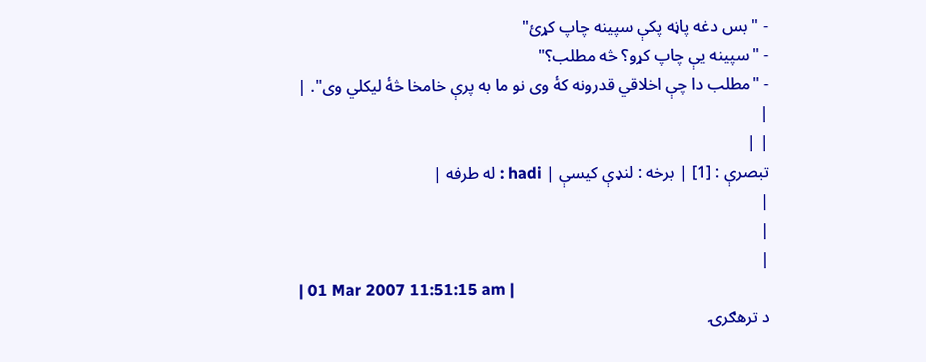- " بس دغه پاڼه پکې سپينه چاپ کړئ"
- "سپينه يې چاپ کړو؟ څه مطلب؟"
- "مطلب دا چې اخلاقي قدرونه کۀ وى نو ما به پرې خامخا څۀ ليکلي وى". |
|
| |
تبصرې : [1] | برخه : لنډې کيسې | hadi : له طرفه |
|
|
|
| 01 Mar 2007 11:51:15 am |
د ترهګرۍ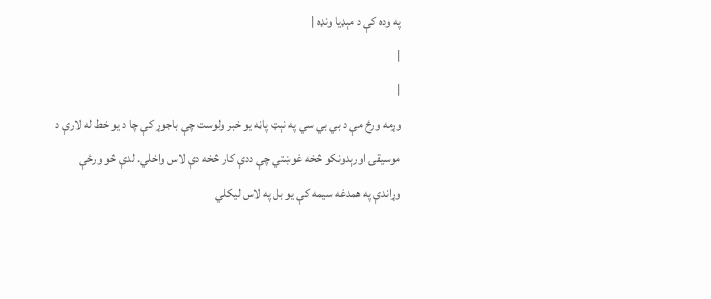په وده کې د مېډيا ونډه |
|
|
وړمه ورځ مې د بي بي سي په نېټ پاڼه يو خبر ولوست چې باجوړ کې چا د يو خط له لارې د موسيقۍ اورېدونکو څخه غوښتي چې ددې کار څخه دې لاس واخلي. لدې څو ورځې وړاندې په همدغه سيمه کې يو بل په لاس ليکلي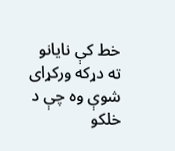خط کې نايانو ته دړکه ورکړاى شوې وه چې د خلکو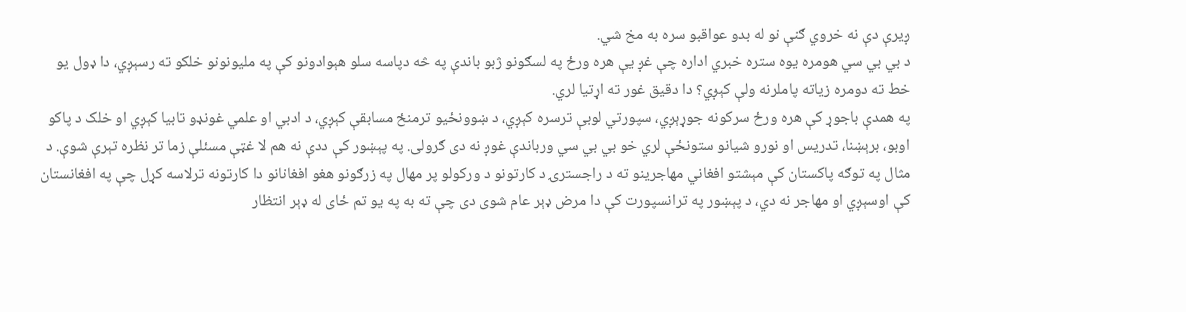ږيرې دې نه خروي ګنې نو له بدو عواقبو سره به مخ شي.
د بي بي سي هومره يوه ستره خبري اداره چې غږ يې هره ورځ په لسګونو ژبو باندې په څه دپاسه سلو هېوادونو کې په مليونونو خلکو ته رسېږي، دا ډول يو خط ته دومره زياته پاملرنه ولې کېږي؟ دا دقيق غور ته اړتيا لري.
په همدې باجوړ کې هره ورځ سرکونه جوړېږي، سپورتي لوبې ترسره کېږي، د ښوونځيو ترمنځ مسابقې کېږي، د ادبي او علمي غونډو تابيا کېږي او خلک د پاکو اوبو، برېښنا، تدريس او نورو شيانو ستونځې لري خو بي بي سي ورباندې غوږ نه دى ګرولى. په پېښور کې ددې نه هم لا غټې مسئلې زما تر نظره تېرې شوې. د مثال په توګه پاکستان کې مېشتو افغاني مهاجرينو ته د راجسترۍ د کارتونو د ورکولو پر مهال په زرګونو هغو افغانانو دا کارتونه ترلاسه کړل چې په افغانستان کې اوسېږي او مهاجر نه دي، د پېښور په ترانسپورت کې دا مرض ډېر عام شوى دى چې ته به په يو تم ځاى له ډېر انتظار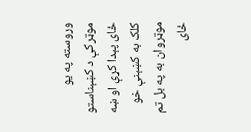وروسته په يو موټرکې د کښېناستو ځاى پېدا کړې او ښه کلک به کښېنې خو موټروان به په بل تم ځاى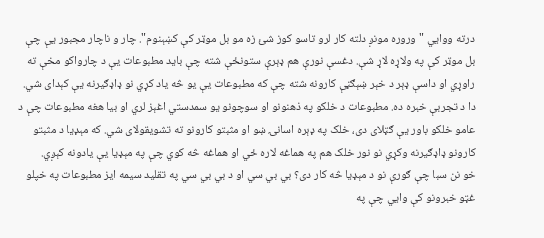درته ووايي "وروره مونږ دلته کار لرو تاسو کوز شئ زه مو بل موټر کې کښېنوم". چار و ناچار مجبور يې چې بل موټر کې په ولاړه لاړ شې. دغسې نورې هم ډېرې ستونځې شته چې بايد مطبوعات يې د چارواکو مخې ته راوړي او داسې ډېر د خېر ښېګڼې کارونه شته چې که مطبوعات يې يو څه ياد کړي نو ډاډګيرنه يې کېداى شي.
دا د تجربې خبره ده. مطبوعات د خلکو په ذهنونو او سوچونو يو سمدستي اغېز لري او بيا هغه مطبوعات چې د عامو خلکو باور يې ګټلاى دى، خلک په ډېره اسانۍ ښو او مثبتو کارونو ته تشويقولاى شي. که مېډيا د مثبتو کارونو ډاډګيرنه وکړي نو نور خلک هم په هماغه لاره ځي او هماغه څه کوي چې په مېډيا يې يادونه کېږي.
خو نن سبا چې ګورې نو د مېډيا څه کار دى؟ بي بي سي او د بي بي سي په تقليد سيمه ايز مطبوعات په خپلو غټو خبرونو کې وايي چې په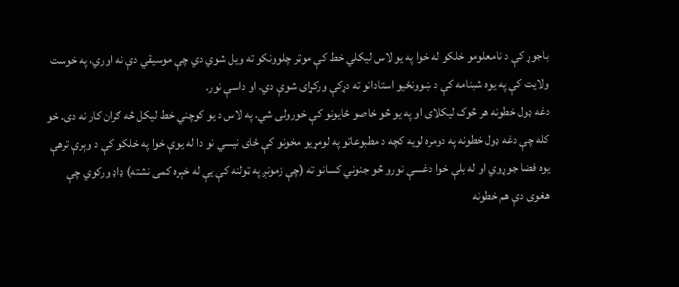باجوړ کې د نامعلومو خلکو له خوا په يو لاس ليکلي خط کې موټر چلوونکو ته ويل شوي دي چې موسيقي دې نه اوري، په خوست ولايت کې په يوه شبنامه کې د ښوونځيو استادانو ته دړکې ورکړاى شوې دي. او داسې نور.
دغه ډول خطونه هر څوک ليکلاى او په يو څو خاصو ځايونو کې خورولى شي. په لاس د يو کوچني خط ليکل څه ګران کار نه دى. خو کله چې دغه ډول خطونه په دومره لويه کچه د مطبوعاتو په لومړيو مخونو کې ځاى نيسي نو دا له يوې خوا په خلکو کې د وېرې ترهې يوه فضا جوړوي او له بلې خوا دغسې نورو څو جنوني کسانو ته (چې زمونږ په ټولنه کې يې له خېره کمى نشته) ډاډ ورکوي چې هغوى دې هم خطونه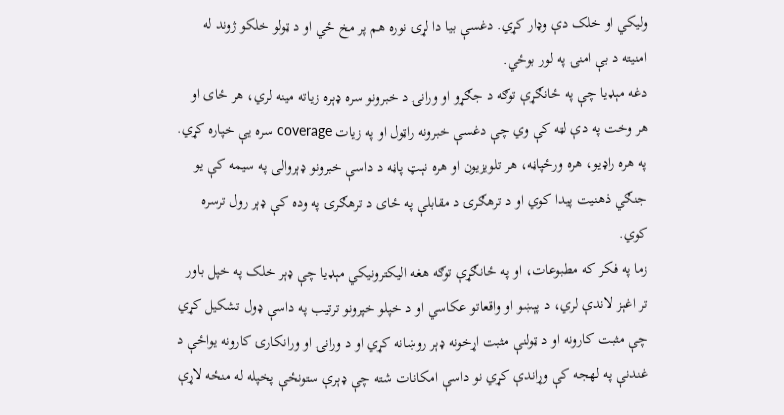وليکي او خلک دې وډار کړي. دغسې بيا دا لړۍ نوره هم پر مخ ځي او د ټولو خلکو ژوند له امنيته د بې امنۍ په لور بوځي.
دغه مېډيا چې په ځانګړې توګه د جګړو او ورانۍ د خبرونو سره ډېره زياته مينه لري، هر ځاى او هر وخت په دې لټه کې وي چې دغسې خبرونه راټول او په زيات coverage سره يې خپاره کړي. په هره راډيو، هره ورځپاڼه، هر تلويزيون او هره نېټ پاڼه د داسې خبرونو ډېروالى په سيمه کې يو جنګي ذهنيت پيدا کوي او د ترهګرۍ د مقابلې په ځاى د ترهګرۍ په وده کې ډېر رول ترسره کوي.
زما په فکر که مطبوعات، او په ځانګړې توګه هغه اليکترونيکي مېډيا چې ډېر خلک په خپل باور تر اغېز لاندې لري، د پېښو او واقعاتو عکاسي او د خپلو خپرونو ترتيب په داسې ډول تشکيل کړي چې مثبت کارونه او د ټولنې مثبت اړخونه ډېر روښانه کړي او د ورانۍ او ورانکارۍ کارونه يواځې د غندنې په لهجه کې وړاندې کړي نو داسې امکانات شته چې ډېرې ستونځې پخپله له منځه لاړې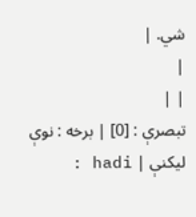شي. |
|
| |
تبصرې : [0] | برخه : نوې ليکنې | hadi :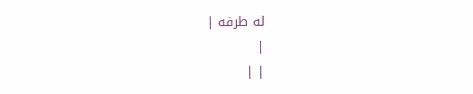له طرفه |
|
| |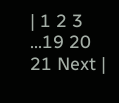| 1 2 3 ...19 20 21 Next |